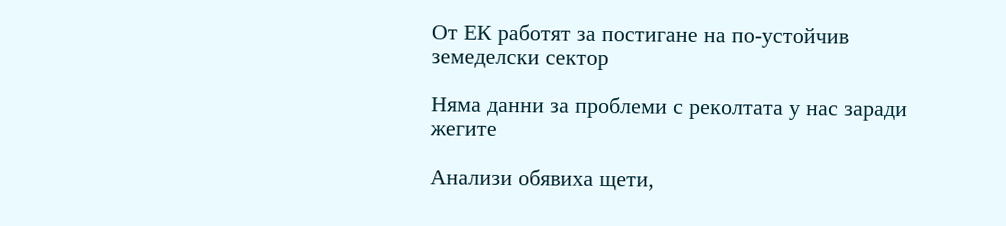От ЕК работят за постигане на по-устойчив земеделски сектор

Няма данни за проблеми с реколтата у нас заради жегите

Анализи обявиха щети,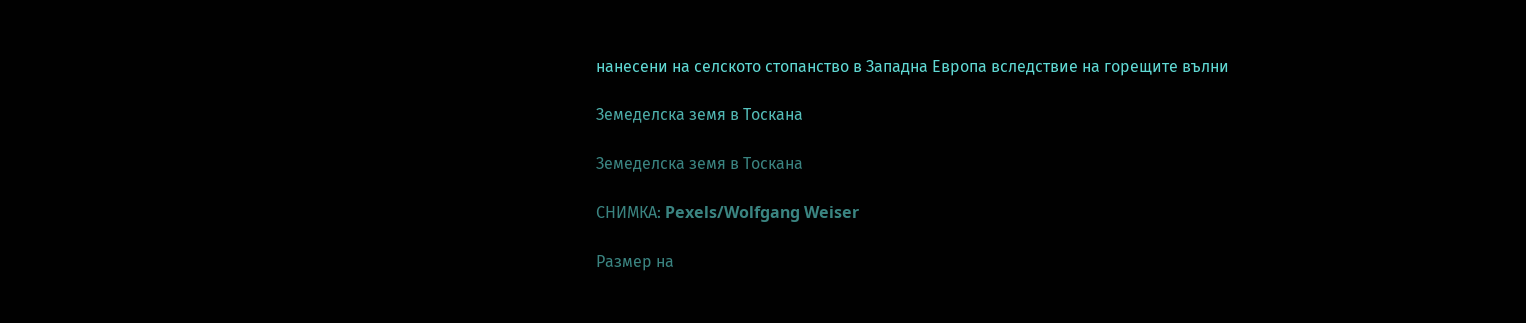нанесени на селското стопанство в Западна Европа вследствие на горещите вълни

Земеделска земя в Тоскана

Земеделска земя в Тоскана

СНИМКА: Pexels/Wolfgang Weiser

Размер на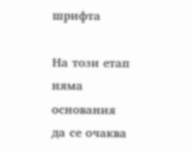шрифта

На този етап няма основания да се очаква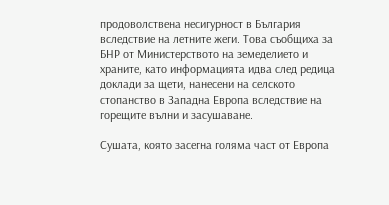продоволствена несигурност в България вследствие на летните жеги. Това съобщиха за БНР от Министерството на земеделието и храните, като информацията идва след редица доклади за щети, нанесени на селското стопанство в Западна Европа вследствие на горещите вълни и засушаване.

Сушата, която засегна голяма част от Европа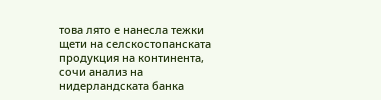това лято е нанесла тежки щети на селскостопанската продукция на континента, сочи анализ на нидерландската банка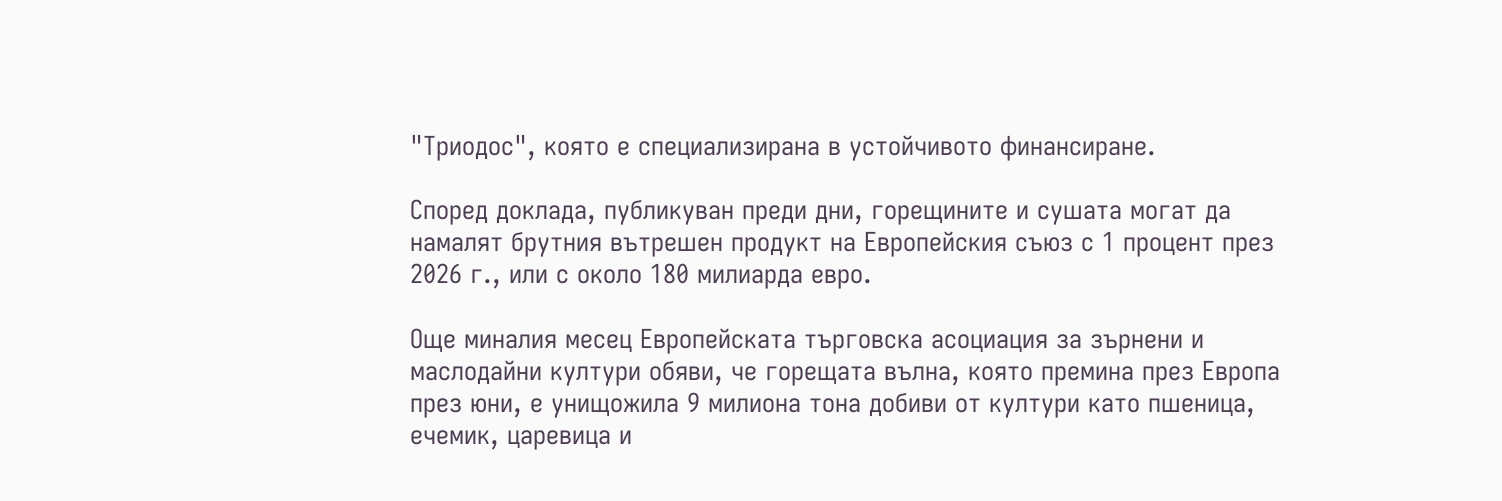"Триодос", която е специализирана в устойчивото финансиране.

Според доклада, публикуван преди дни, горещините и сушата могат да намалят брутния вътрешен продукт на Европейския съюз с 1 процент през 2026 г., или с около 180 милиарда евро.

Още миналия месец Европейската търговска асоциация за зърнени и маслодайни култури обяви, че горещата вълна, която премина през Европа през юни, е унищожила 9 милиона тона добиви от култури като пшеница, ечемик, царевица и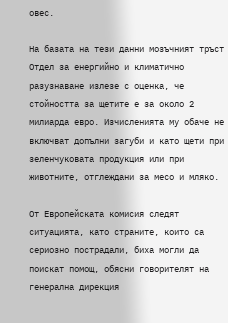овес.

На базата на тези данни мозъчният тръст Отдел за енергийно и климатично разузнаване излезе с оценка, че стойността за щетите е за около 2 милиарда евро. Изчисленията му обаче не включват допълни загуби и като щети при зеленчуковата продукция или при животните, отглеждани за месо и мляко.

От Европейската комисия следят ситуацията, като страните, които са сериозно пострадали, биха могли да поискат помощ, обясни говорителят на генерална дирекция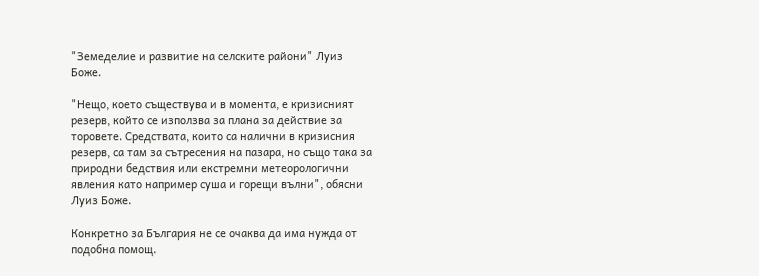"Земеделие и развитие на селските райони" Луиз Боже.

"Нещо, което съществува и в момента, е кризисният резерв, който се използва за плана за действие за торовете. Средствата, които са налични в кризисния резерв, са там за сътресения на пазара, но също така за природни бедствия или екстремни метеорологични явления като например суша и горещи вълни", обясни Луиз Боже.

Конкретно за България не се очаква да има нужда от подобна помощ.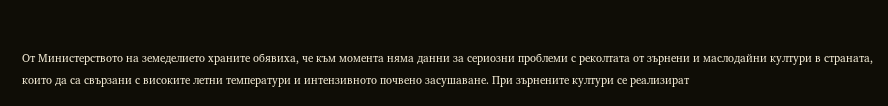От Министерството на земеделието храните обявиха, че към момента няма данни за сериозни проблеми с реколтата от зърнени и маслодайни култури в страната, които да са свързани с високите летни температури и интензивното почвено засушаване. При зърнените култури се реализират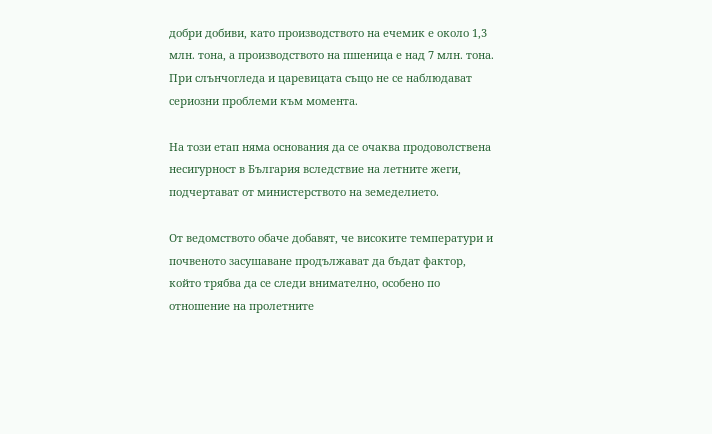добри добиви, като производството на ечемик е около 1,3 млн. тона, а производството на пшеница е над 7 млн. тона. При слънчогледа и царевицата също не се наблюдават сериозни проблеми към момента.

На този етап няма основания да се очаква продоволствена несигурност в България вследствие на летните жеги, подчертават от министерството на земеделието.

От ведомството обаче добавят, че високите температури и почвеното засушаване продължават да бъдат фактор, който трябва да се следи внимателно, особено по отношение на пролетните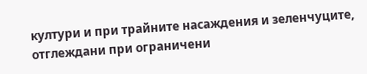култури и при трайните насаждения и зеленчуците, отглеждани при ограничени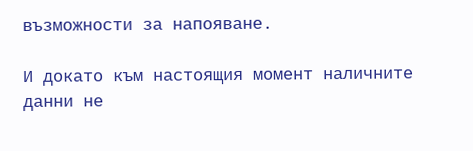възможности за напояване.

И докато към настоящия момент наличните данни не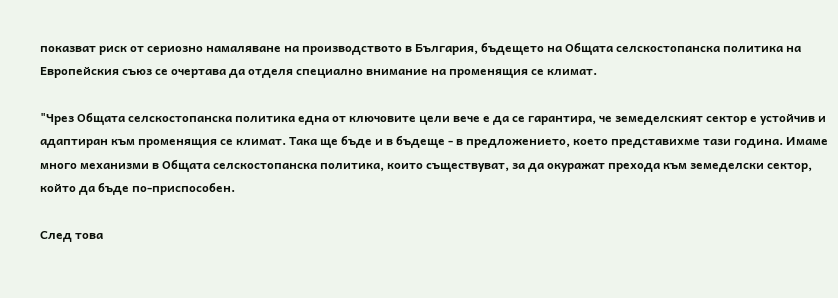показват риск от сериозно намаляване на производството в България, бъдещето на Общата селскостопанска политика на Европейския съюз се очертава да отделя специално внимание на променящия се климат.

"Чрез Общата селскостопанска политика една от ключовите цели вече е да се гарантира, че земеделският сектор е устойчив и адаптиран към променящия се климат. Така ще бъде и в бъдеще - в предложението, коeто представихме тази година. Имаме много механизми в Общата селскостопанска политика, които съществуват, за да окуражат прехода към земеделски сектор, който да бъде по-приспособен.

След това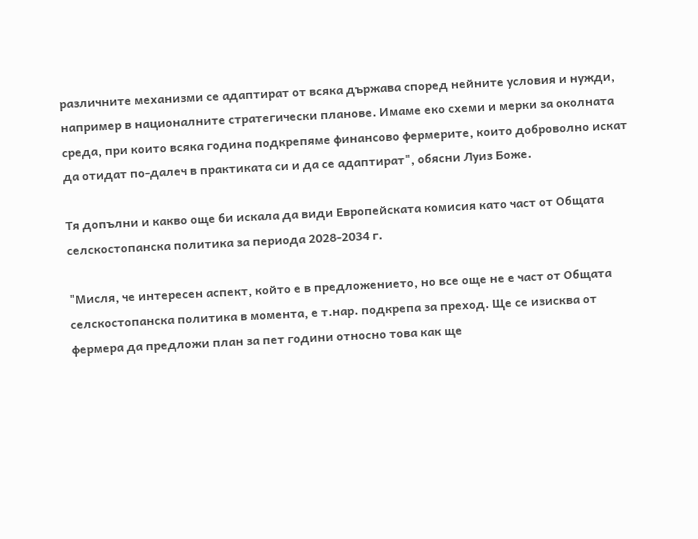различните механизми се адаптират от всяка държава според нейните условия и нужди, например в националните стратегически планове. Имаме еко схеми и мерки за околната среда, при които всяка година подкрепяме финансово фермeрите, които доброволно искат да отидат по-далеч в практиката си и да се адаптират", обясни Луиз Боже.

Тя допълни и какво още би искала да види Европейската комисия като част от Общата селскостопанска политика за периода 2028-2034 г.

"Мисля, че интересен аспект, който е в предложението, но все още не е част от Общата селскостопанска политика в момента, е т.нар. подкрепа за преход. Ще се изисква от фермера да предложи план за пет години относно това как ще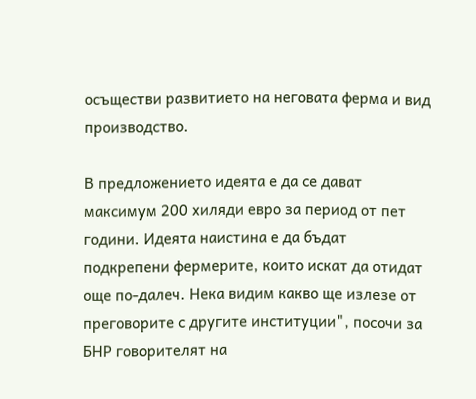осъществи развитието на неговата ферма и вид производство.

В предложението идеята е да се дават максимум 200 хиляди евро за период от пет години. Идеята наистина е да бъдат подкрепени фермерите, които искат да отидат още по-далеч. Нека видим какво ще излезе от преговорите с другите институции", посочи за БНР говорителят на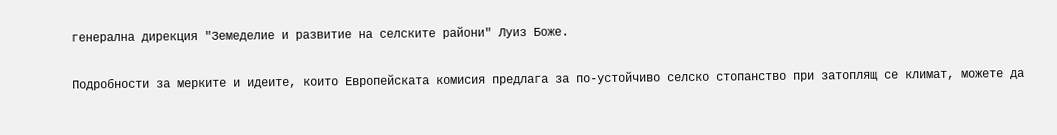генерална дирекция "Земеделие и развитие на селските райони" Луиз Боже.

Подробности за мерките и идеите, които Европейската комисия предлага за по-устойчиво селско стопанство при затоплящ се климат, можете да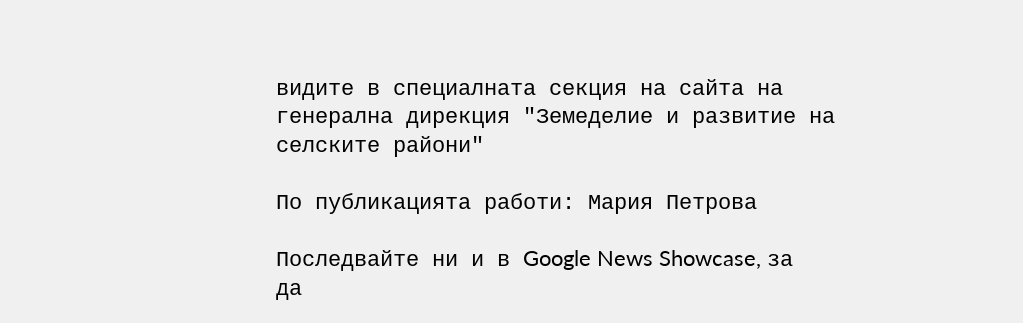видите в специалната секция на сайта на генерална дирекция "Земеделие и развитие на селските райони"

По публикацията работи: Мария Петрова

Последвайте ни и в Google News Showcase, за да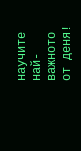научите най-важното от деня!